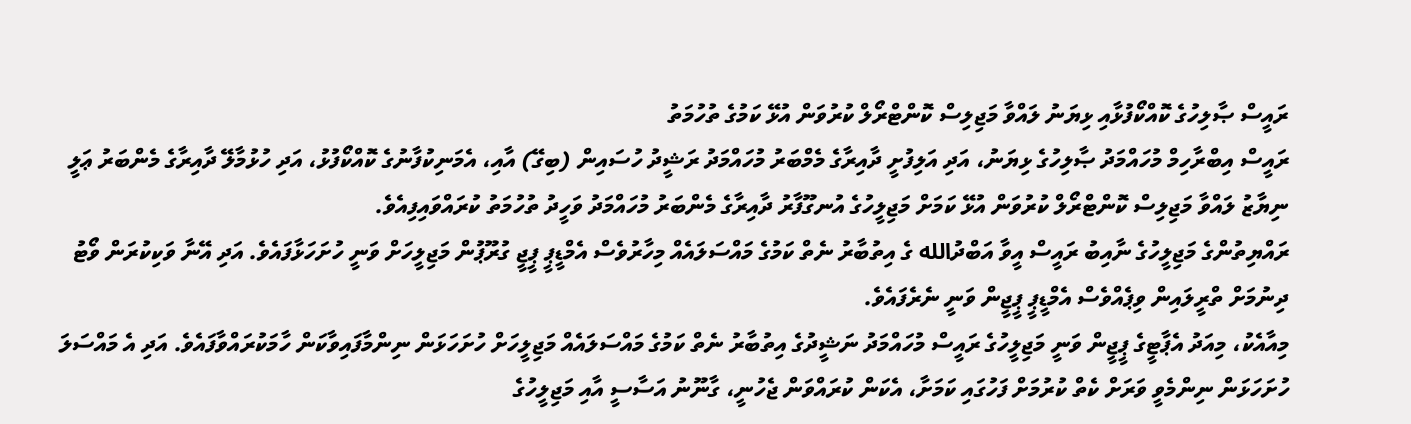ރައީސް ޞާލިހުގެ ކޮއްކޯފުޅާއި ޅިޔަނު ލައްވާ މަޖިލިސް ކޮންޓްރޯލް ކުރުވަން އުޅޭ ކަމުގެ ތުހުމަތު
ރައީސް އިބްރާހިމް މުހައްމަދު ޞާލިހުގެ ޅިޔަނު، އަދި އަލިފުށީ ދާއިރާގެ މެމްބަރު މުހައްމަދު ރަޝީދު ހުސައިން (ބިގޭ) އާއި، އެމަނިކުފާނުގެ ކޮއްކޯފުޅު، އަދި ހުޅުމާލޭ ދާއިރާގެ މެންބަރު ޢަލީ ނިޔާޒު ލައްވާ މަޖިލިސް ކޮންޓްރޯލް ކުރުވަން އުޅޭ ކަމަށް މަޖިލީހުގެ އުނގޫފާރު ދާއިރާގެ މެންބަރު މުހައްމަދު ވަހީދު ތުހުމަތު ކުރައްވައިފިއެވެ.
ރައްޔިތުންގެ މަޖިލީހުގެ ނާއިބު ރައީސް އީވާ އަބްދުالله ގެ އިތުބާރު ނެތް ކަމުގެ މައްސަލައެއް މިހާރުވެސް އެމްޑީޕީ ޕީޖީ ގުރޫޕުން މަޖިލީހަށް ވަނީ ހުށަހަޅާފައެވެ. އަދި އޭނާ ވަކިކުރަން ވޯޓު ދިނުމަށް ތްރީލައިން ވިޕެއްވެސް އެމްޑީޕީ ޕީޖީން ވަނީ ނެރެފައެވެ.
މިއާއެކު، މިއަދު އެޕާޓީގެ ޕީޖީން ވަނީ މަޖިލީހުގެ ރައީސް މުހައްމަދު ނަޝީދުގެ އިތުބާރު ނެތް ކަމުގެ މައްސަލައެއް މަޖިލީހަށް ހުށަހަޅަން ނިންމާފައިވާކަން ހާމަކުރައްވާފައެވެ. އަދި އެ މައްސަލަ ހުށަހަޅަން ނިންމެވީ ވަރަށް ކެތް ކުރުމަށް ފަހުގައި ކަމަށާ، އެކަން ކުރައްވަން ޖެހުނީ، ގާނޫނު އަސާސީ އާއި މަޖިލީހުގެ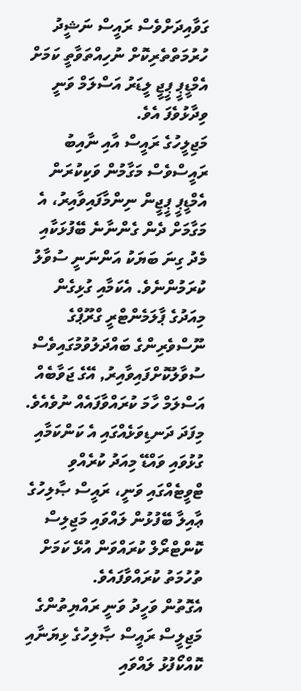ގަވާއިދަށްވެސް ރައީސް ނަޝީދު ހުރުމަތްތެރިކޮށް ނުހިއްތަވާތީ ކަމަށް އެމްޑީޕީ ޕީޖީ ލީޑަރު އަސްލަމް ވަނީ ވިދާޅުވެފަ އެވެ.
މަޖިލީހުގެ ރައީސް އާއި ނާއިބު ރައީސްވެސް މަގާމުން ވަކިކުރަން އެމްޑީޕީ ޕީޖީން ނިންމާފައިވާއިރު، އެ މަގާމަށް ދެން ގެންނާނެ ބޭފުޅަކާއި މެދު ގިނަ ބަޔަކު އަންނަނީ ސުވާލު ކުރަމުންނެވެ. އެކަމާއި ގުޅިގެން މިއަދުގެ ޕާލަމެންޓްރީ ގްރޫޕްގެ ނޫސްވެރިންގެ ބައްދަލުވުމުގައިވެސް ސުވާލުކޮށްފައިވާއިރު, އޭގެ ޖަވާބެއް އަސްލަމް ހާމަ ކުރައްވާފައެއް ނުވެއެވެ.
މިފަދަ ދަނޑިވަޅެއްގައި އެ ކަންކަމާއި ގުޅުވައި ވައްޑޭ މިއަދު ކުރެއްވި ޓްވީޓެއްގައި ވަނީ، ރައީސް ޞާލިހުގެ ޢާއިލާ ބޭފުޅުން ލައްވައި މަޖިލިސް ކޮންޓްރޯލް ކުރައްވަން އުޅޭ ކަމަށް ތުހުމަތު ކުރައްވާފައެވެ.
އެގޮތުން ވަހީދު ވަނީ ރައްޔިތުންގެ މަޖިލީސް ރައީސް ޞާލިހުގެ ޅިޔަނާއި ކޮއްކޯފުޅު ލައްވައި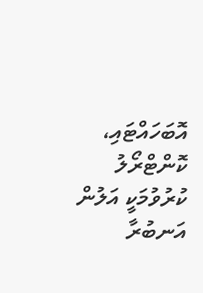އޮބަހައްޓައި، ކޮންޓްރޯލު ކުރުވުމަކީ އަލުން އަނބުރާ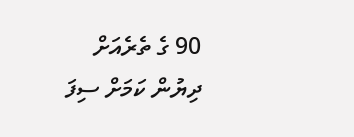90 ގެ ތެރެއަށް ދިޔުން ކަމަށް ސިފަ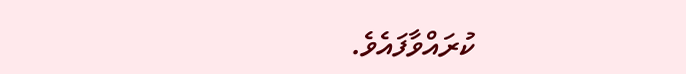ކުރައްވާފައެވެ.